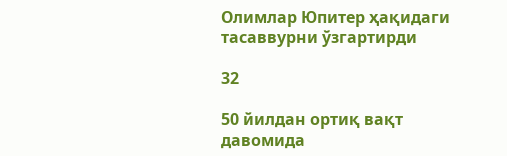Олимлар Юпитер ҳақидаги тасаввурни ўзгартирди

32

50 йилдан ортиқ вақт давомида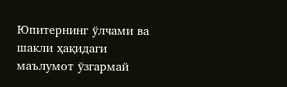Юпитернинг ўлчами ва шакли ҳақидаги маълумот ўзгармай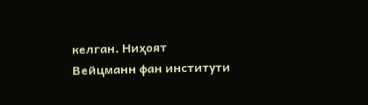келган. Ниҳоят Вейцманн фан институти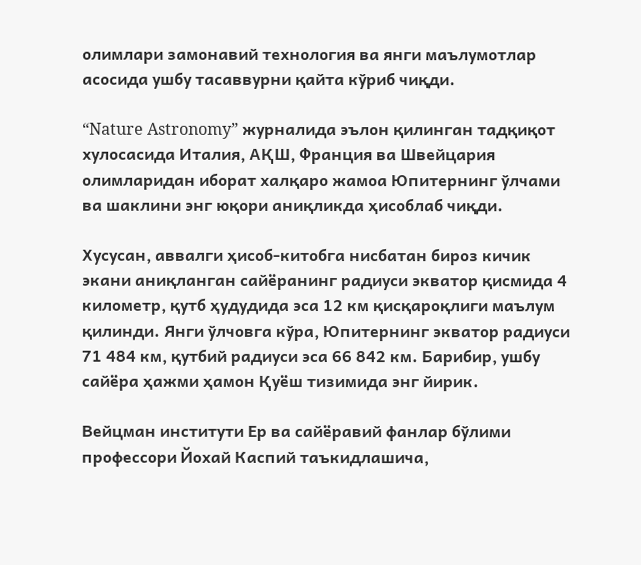олимлари замонавий технология ва янги маълумотлар асосида ушбу тасаввурни қайта кўриб чиқди.

“Nature Astronomy” журналида эълон қилинган тадқиқот хулосасида Италия, АҚШ, Франция ва Швейцария олимларидан иборат халқаро жамоа Юпитернинг ўлчами ва шаклини энг юқори аниқликда ҳисоблаб чиқди.

Хусусан, аввалги ҳисоб-китобга нисбатан бироз кичик экани аниқланган сайёранинг радиуси экватор қисмида 4 километр, қутб ҳудудида эса 12 км қисқароқлиги маълум қилинди. Янги ўлчовга кўра, Юпитернинг экватор радиуси 71 484 км, қутбий радиуси эса 66 842 км. Барибир, ушбу сайёра ҳажми ҳамон Қуёш тизимида энг йирик.

Вейцман институти Ер ва сайёравий фанлар бўлими профессори Йохай Каспий таъкидлашича,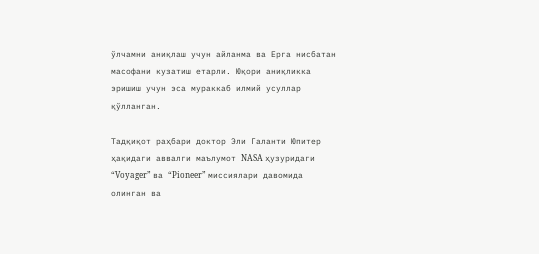ўлчамни аниқлаш учун айланма ва Ерга нисбатан масофани кузатиш етарли. Юқори аниқликка эришиш учун эса мураккаб илмий усуллар қўлланган.

Тадқиқот раҳбари доктор Эли Галанти Юпитер ҳақидаги аввалги маълумот NASA ҳузуридаги “Voyager” ва “Pioneer” миссиялари давомида олинган ва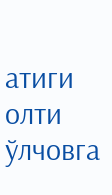атиги олти ўлчовга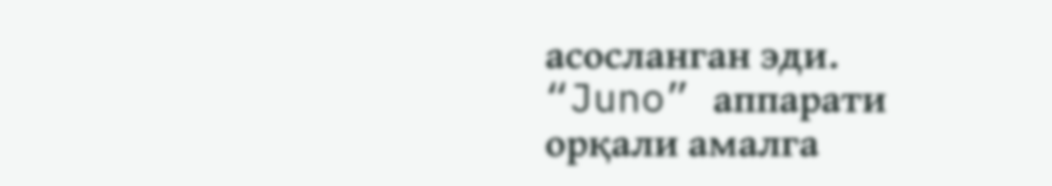асосланган эди. “Juno” аппарати орқали амалга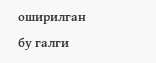оширилган бу галги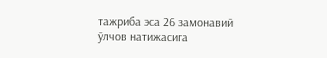тажриба эса 26 замонавий ўлчов натижасига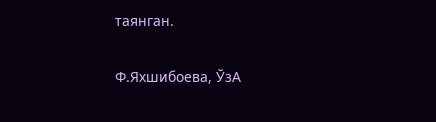таянган.

Ф.Яхшибоева, ЎзА